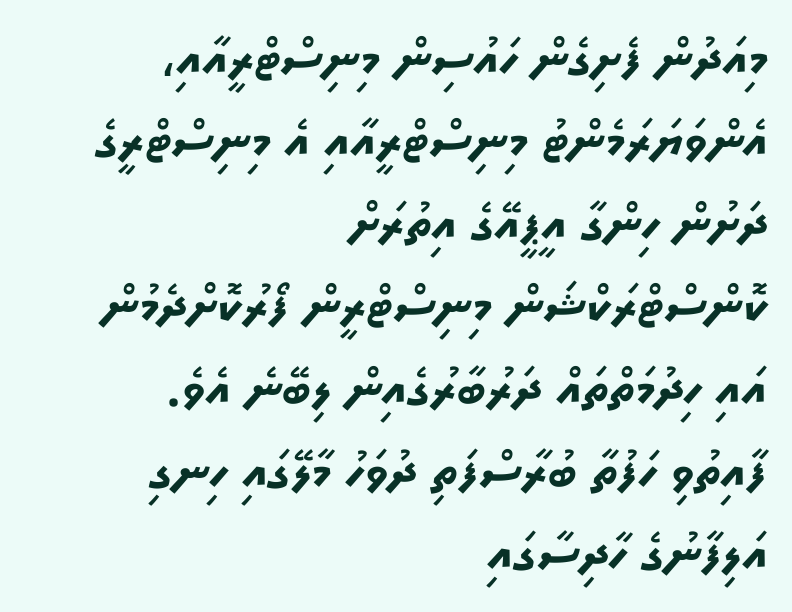މިއަދުން ފެށިގެން ހައުސިން މިނިސްޓްރީއާއި، އެންވަޔަރަމެންޓު މިނިސްޓްރީއާއި އެ މިނިސްޓްރީގެ ދަށުން ހިންގާ އީޕީއޭގެ އިތުރަށް ކޮންސްޓްރަކްޝަން މިނިސްޓްރީން ފޯރުކޮށްދެމުން އައި ހިދުމަތްތައް ދަރުބާރުގެއިން ލިބޭނެ އެވެ.
ފާއިތުވި ހަފުތާ ބުރާސްފަތި ދުވަހު މާލޭގައި ހިނގި އަލިފާނުގެ ހާދިސާގައި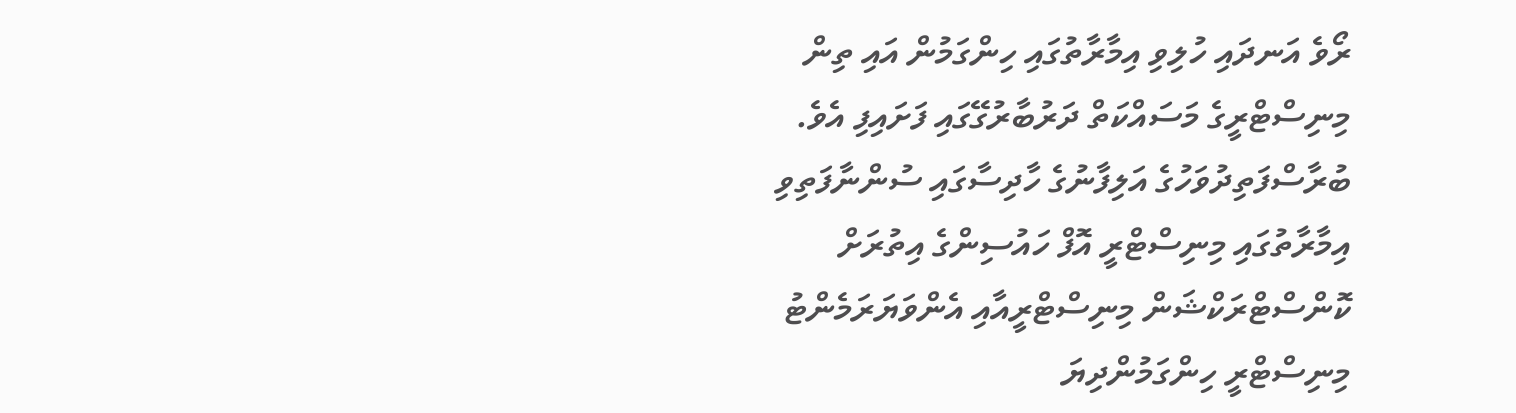ރޯވެ އަނދައި ހުލިވި އިމާރާތުގައި ހިންގަމުން އައި ތިން މިނިސްޓްރީގެ މަސައްކަތް ދަރުބާރުގޭގައި ފަށައިފި އެވެ.
ބުރާސްފަތިދުވަހުގެ އަލިފާނުގެ ހާދިސާގައި ސުންނާފަތިވި އިމާރާތުގައި މިނިސްޓްރީ އޮފް ހައުސިންގެ އިތުރަށް ކޮންސްޓްރަކްޝަން މިނިސްޓްރީއާއި އެންވަޔަރަމެންޓު މިނިސްޓްރީ ހިންގަމުންދިޔަ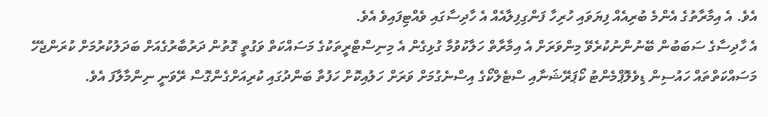އެވެ. އެ އިމާރާތުގެ އެންމެ ބުރިއެއް ފިޔަވައި ހުރިހާ ފަންގިފިލާއެއް އެ ހާދިސާގައި ވެއްޓިފައިވެ އެވެ.
އެ ހާދިސާގެ ސަބަބުން ބޭނުންނުކުރެވޭ މިންވަރަށް އެ އިމާރާތް ހަލާކުވުމާ ގުޅިގެން އެ މިނިސްޓްރީތަކުގެ މަސައްކަތް ވަގުތީ ގޮތުން ދަރުބާރުގެއަށް ބަދަލުކުރުމަށް ކުރަންޖެހޭ މަސައްކަތްތައް ހައުސިން ޑިވެލޮޕްމެންޓު ކޯޕަރޭޝަނާއި ސްޓެލްކޯގެ އިސްނެގުމަށް ވަރަށް ހަލުއިކޮށް ހަފުތާ ބަންދުގައި ކުރިއަށްގެންގޮސް ރޭވަނީ ނިންމާލާފަ އެވެ.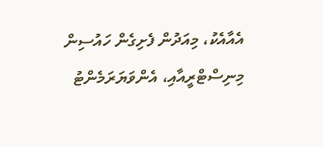އެއާއެކު، މިއަދުން ފެށިގެން ހައުސިން މިނިސްޓްރީއާއި، އެންވަޔަރަމެންޓު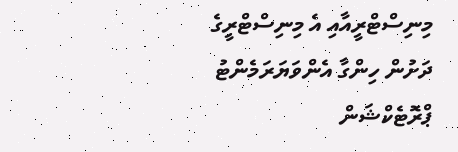މިނިސްޓްރީއާއި އެ މިނިސްޓްރީގެ ދަށުން ހިންގާ އެންވަޔަރަމެންޓު ޕްރޮޓެކްޝަން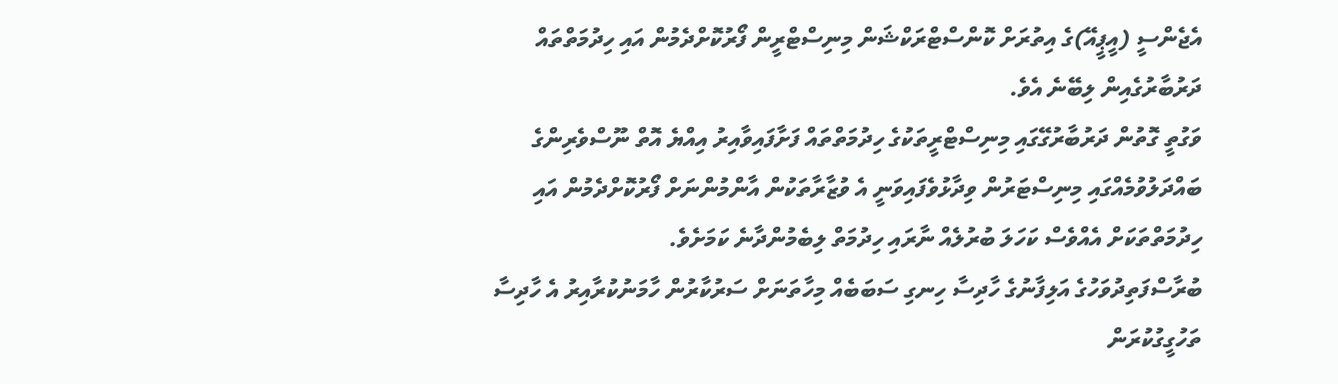އެޖެންސީ (އީޕީއޭ)ގެ އިތުރަށް ކޮންސްޓްރަކްޝަން މިނިސްޓްރީން ފޯރުކޮށްދެމުން އައި ހިދުމަތްތައް ދަރުބާރުގެއިން ލިބޭނެ އެވެ.
ވަގުތީ ގޮތުން ދަރުބާރުގޭގައި މިނިސްޓްރީތަކުގެ ހިދުމަތްތައް ފަށާފައިވާއިރު އިއްޔެ އޮތް ނޫސްވެރިންގެ ބައްދަލުވުމެއްގައި މިނިސްޓަރުން ވިދާޅުވެފައިވަނީ އެ ވުޒާރާތަކުން އާންމުންނަށް ފޯރުކޮށްދެމުން އައި ހިދުމަތްތަކަށް އެއްވެސް ކަހަލަ ބުރުލެއް ނާރައި ހިދުމަތް ލިބެމުންދާނެ ކަމަށެވެ.
ބުރާސްފަތިދުވަހުގެ އަލިފާނުގެ ހާދިސާ ހިނގި ސަބަބެއް މިހާތަނަށް ސަރުކާރުން ހާމަނުކުރާއިރު އެ ހާދިސާ ތަހުގީގުކުރަން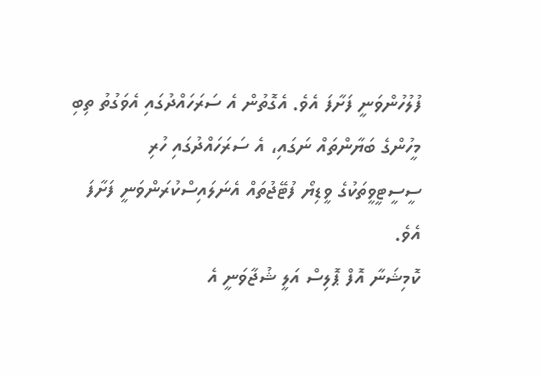ފުލުހުންވަނީ ފަށާފަ އެވެ. އެގޮތުން އެ ސަރަހައްދުގައި އެވަގުތު ތިބި މީހުންގެ ބަޔާންތައް ނަގައި، އެ ސަރަހައްދުގައި ހުރި ސީސީޓީވީތަކުގެ ވީޑިޔޯ ފުޓޭޖުތައް އެނަލައިސްކުރަންވަނީ ފަށާފަ އެވެ.
ކޮމިޝަނާ އޮފް ޕޮލިސް އަލީ ޝުޖާވަނީ އެ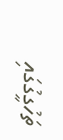ތަހުގީގުގައި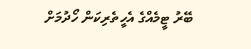ބޭރު ޓީމެއްގެ އެހީތެރިކަން ހޯދުމަށް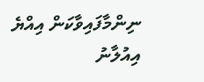ނިންމާފައިވާކަން އިއްޔެ އިއުލާނު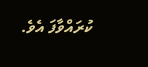ކުރައްވާފަ އެވެ.